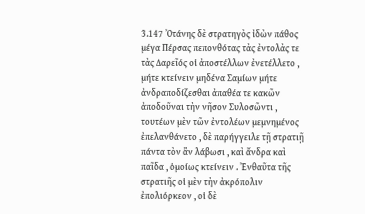3.147 Ὀτάνης δὲ στρατηγὸς ἰδὼν πάθος μέγα Πέρσας πεπονθότας τὰς ἐντολὰς τε τὰς Δαρεῖός οἱ ἀποστέλλων ἐνετέλλετο , μήτε κτείνειν μηδένα Σαμίων μήτε ἀνδραποδίζεσθαι ἀπαθέα τε κακῶν ἀποδοῦναι τὴν νῆσον Συλοσῶντι , τουτέων μὲν τῶν ἐντολέων μεμνημένος ἐπελανθάνετο , δὲ παρήγγειλε τῇ στρατιῇ πάντα τὸν ἂν λάβωσι , καὶ ἄνδρα καὶ παῖδα , ὁμοίως κτείνειν . Ἐνθαῦτα τῆς στρατιῆς οἱ μὲν τὴν ἀκρόπολιν ἐπολιόρκεον , οἱ δὲ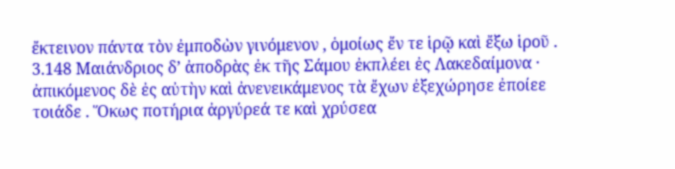ἔκτεινον πάντα τὸν ἐμποδὼν γινόμενον , ὁμοίως ἔν τε ἱρῷ καὶ ἔξω ἱροῦ .
3.148 Μαιάνδριος δ’ ἀποδρὰς ἐκ τῆς Σάμου ἐκπλέει ἐς Λακεδαίμονα · ἀπικόμενος δὲ ἐς αὐτὴν καὶ ἀνενεικάμενος τὰ ἔχων ἐξεχώρησε ἐποίεε τοιάδε . Ὅκως ποτήρια ἀργύρεά τε καὶ χρύσεα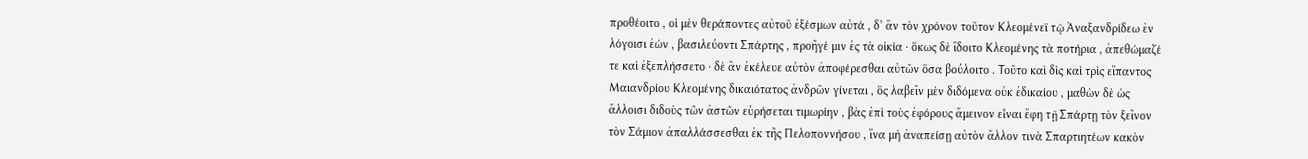προθέοιτο , οἱ μὲν θεράποντες αὐτοῦ ἐξέσμων αὐτά , δ’ ἂν τὸν χρόνον τοῦτον Κλεομένεϊ τῷ Ἀναξανδρίδεω ἐν λόγοισι ἐών , βασιλεύοντι Σπάρτης , προῆγέ μιν ἐς τὰ οἰκία · ὅκως δὲ ἴδοιτο Κλεομένης τὰ ποτήρια , ἀπεθώμαζέ τε καὶ ἐξεπλήσσετο · δὲ ἂν ἐκέλευε αὐτὸν ἀποφέρεσθαι αὐτῶν ὅσα βούλοιτο . Τοῦτο καὶ δὶς καὶ τρὶς εἴπαντος Μαιανδρίου Κλεομένης δικαιότατος ἀνδρῶν γίνεται , ὃς λαβεῖν μὲν διδόμενα οὐκ ἐδικαίου , μαθὼν δὲ ὡς ἄλλοισι διδοὺς τῶν ἀστῶν εὑρήσεται τιμωρίην , βὰς ἐπὶ τοὺς ἐφόρους ἄμεινον εἶναι ἔφη τῇ Σπάρτῃ τὸν ξεῖνον τὸν Σάμιον ἀπαλλάσσεσθαι ἐκ τῆς Πελοποννήσου , ἵνα μὴ ἀναπείσῃ αὐτὸν ἄλλον τινὰ Σπαρτιητέων κακὸν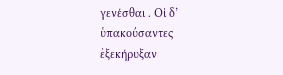γενέσθαι . Οἱ δ’ ὑπακούσαντες ἐξεκήρυξαν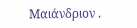Μαιάνδριον .